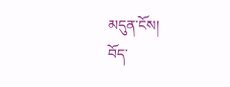མདུན་ངོས།
བོད་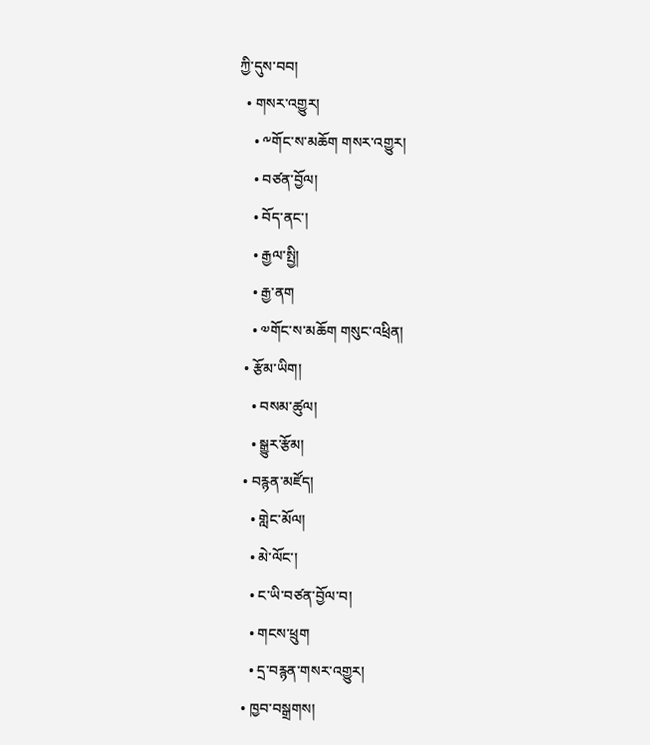ཀྱི་དུས་བབ།
  • གསར་འགྱུར།
    • ༸གོང་ས་མཆོག གསར་འགྱུར།
    • བཙན་བྱོལ།
    • བོད་ནང་།
    • རྒྱལ་སྤྱི།
    • རྒྱ་ནག
    • ༧གོང་ས་མཆོག གསུང་འཕྲིན།
  • རྩོམ་ཡིག།
    • བསམ་ཚུལ།
    • སྒྱུར་རྩོམ།
  • བརྙན་མཛོད།
    • གླེང་མོལ།
    • མེ་ལོང་།
    • ང་ཡི་བཙན་བྱོལ་བ།
    • གངས་ཕྲུག
    • དྲ་བརྙན་གསར་འགྱུར།
  • ཁྱབ་བསྒྲགས།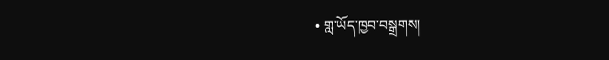• གླ་ཡོད་ཁྱབ་བསྒྲགས།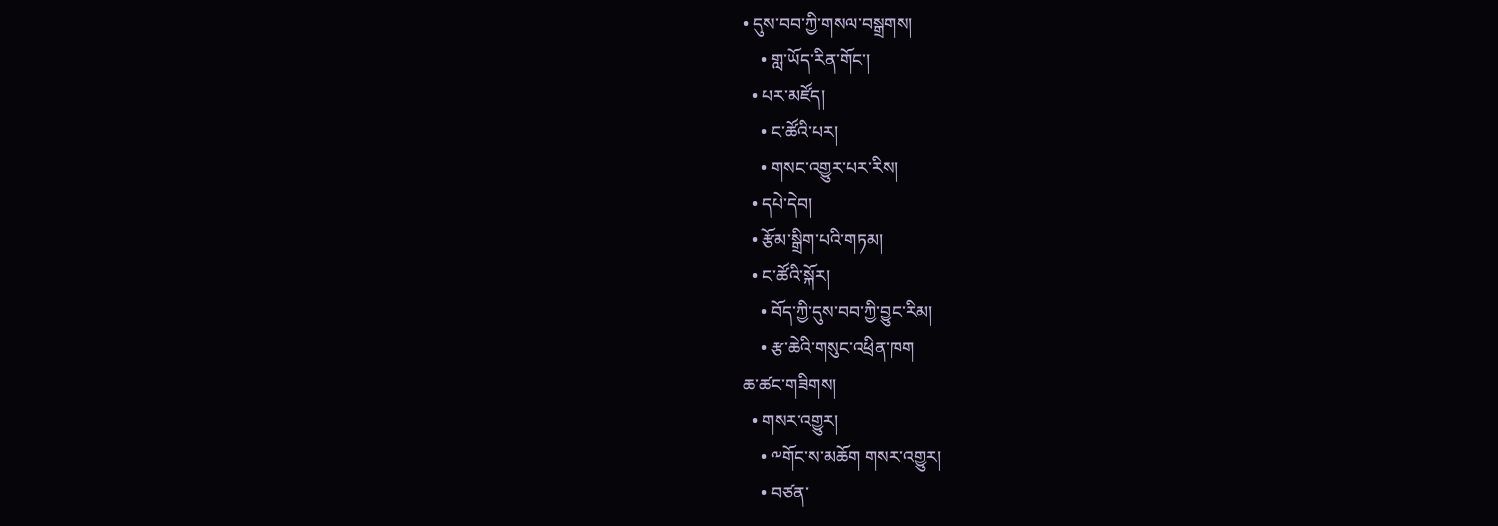• དུས་བབ་ཀྱི་གསལ་བསྒྲགས།
    • གླ་ཡོད་རིན་གོང་།
  • པར་མཛོད།
    • ང་ཚོའི་པར།
    • གསང་འགྱུར་པར་རིས།
  • དཔེ་དེབ།
  • རྩོམ་སྒྲིག་པའི་གཏམ།
  • ང་ཚོའི་སྐོར།
    • བོད་ཀྱི་དུས་བབ་ཀྱི་བྱུང་རིམ།
    • རྩ་ཆེའི་གསུང་འཕྲིན་ཁག
ཆ་ཚང་གཟིགས།
  • གསར་འགྱུར།
    • ༸གོང་ས་མཆོག གསར་འགྱུར།
    • བཙན་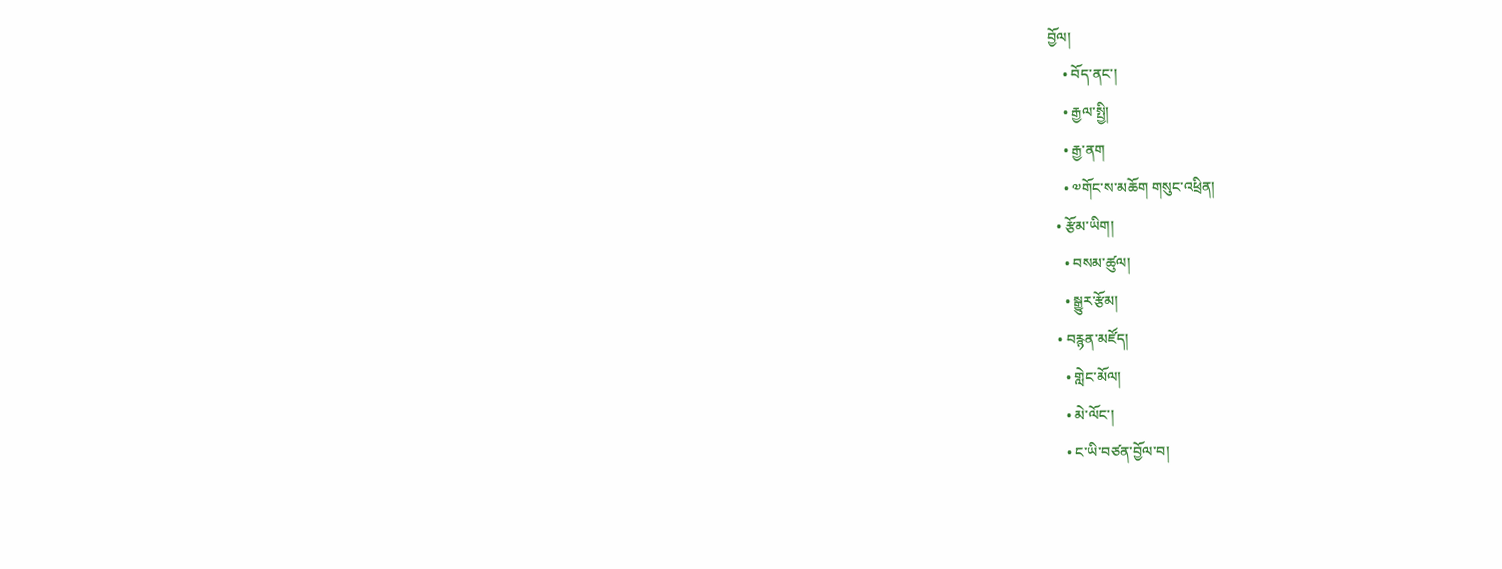བྱོལ།
    • བོད་ནང་།
    • རྒྱལ་སྤྱི།
    • རྒྱ་ནག
    • ༧གོང་ས་མཆོག གསུང་འཕྲིན།
  • རྩོམ་ཡིག།
    • བསམ་ཚུལ།
    • སྒྱུར་རྩོམ།
  • བརྙན་མཛོད།
    • གླེང་མོལ།
    • མེ་ལོང་།
    • ང་ཡི་བཙན་བྱོལ་བ།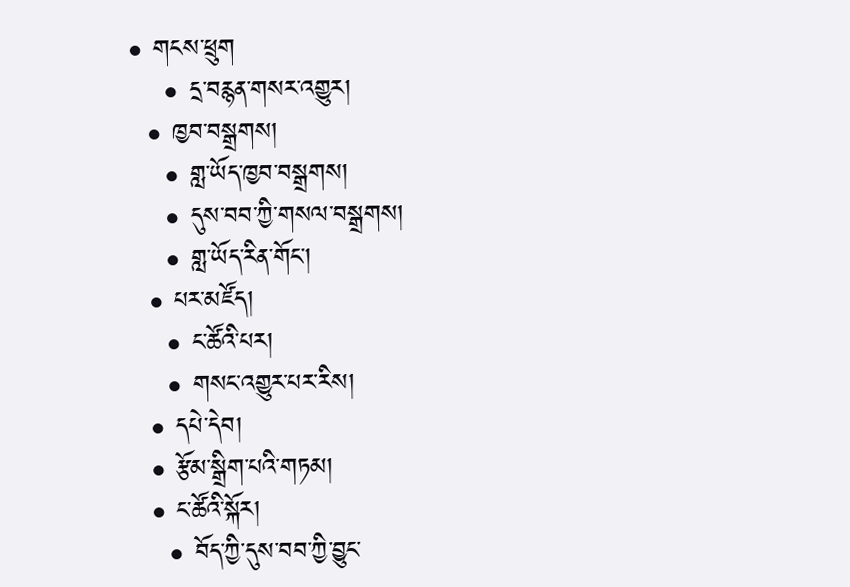• གངས་ཕྲུག
    • དྲ་བརྙན་གསར་འགྱུར།
  • ཁྱབ་བསྒྲགས།
    • གླ་ཡོད་ཁྱབ་བསྒྲགས།
    • དུས་བབ་ཀྱི་གསལ་བསྒྲགས།
    • གླ་ཡོད་རིན་གོང་།
  • པར་མཛོད།
    • ང་ཚོའི་པར།
    • གསང་འགྱུར་པར་རིས།
  • དཔེ་དེབ།
  • རྩོམ་སྒྲིག་པའི་གཏམ།
  • ང་ཚོའི་སྐོར།
    • བོད་ཀྱི་དུས་བབ་ཀྱི་བྱུང་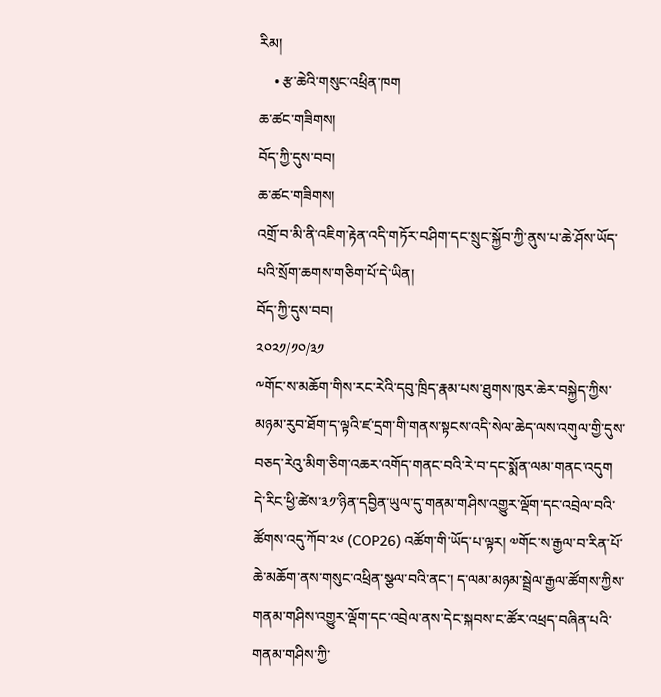རིམ།
    • རྩ་ཆེའི་གསུང་འཕྲིན་ཁག
ཆ་ཚང་གཟིགས།
བོད་ཀྱི་དུས་བབ།
ཆ་ཚང་གཟིགས།
འགྲོ་བ་མི་ནི་འཇིག་རྟེན་འདི་གཏོར་བཤིག་དང་སྲུང་སྐྱོབ་ཀྱི་ནུས་པ་ཆེ་ཤོས་ཡོད་པའི་སྲོག་ཆགས་གཅིག་པོ་དེ་ཡིན།
བོད་ཀྱི་དུས་བབ།
༢༠༢༡/༡༠/༣༡
༸གོང་ས་མཆོག་གིས་རང་རེའི་དབུ་ཁྲིད་རྣམ་པས་ཐུགས་ཁུར་ཆེར་བསྐྱེད་ཀྱིས་མཉམ་རུབ་ཐོག་ད་ལྟའི་ཛ་དྲག་གི་གནས་སྟངས་འདི་སེལ་ཆེད་ལས་འགུལ་གྱི་དུས་བཅད་རེའུ་མིག་ཅིག་འཆར་འགོད་གནང་བའི་རེ་བ་དང་སྨོན་ལམ་གནང་འདུག
དེ་རིང་ཕྱི་ཚེས་༣༡་ཉིན་དབྱིན་ཡུལ་དུ་གནམ་གཤིས་འགྱུར་ལྡོག་དང་འབྲེལ་བའི་ཚོགས་འདུ་ཀོབ་༢༦ (COP26) འཚོག་གི་ཡོད་པ་ལྟར། ༧གོང་ས་རྒྱལ་བ་རིན་པོ་ཆེ་མཆོག་ནས་གསུང་འཕྲིན་སྩལ་བའི་ནང་། ད་ལམ་མཉམ་སྦྲེལ་རྒྱལ་ཚོགས་ཀྱིས་གནམ་གཤིས་འགྱུར་ལྡོག་དང་འབྲེལ་ནས་དེང་སྐབས་ང་ཚོར་འཕྲད་བཞིན་པའི་གནམ་གཤིས་ཀྱི་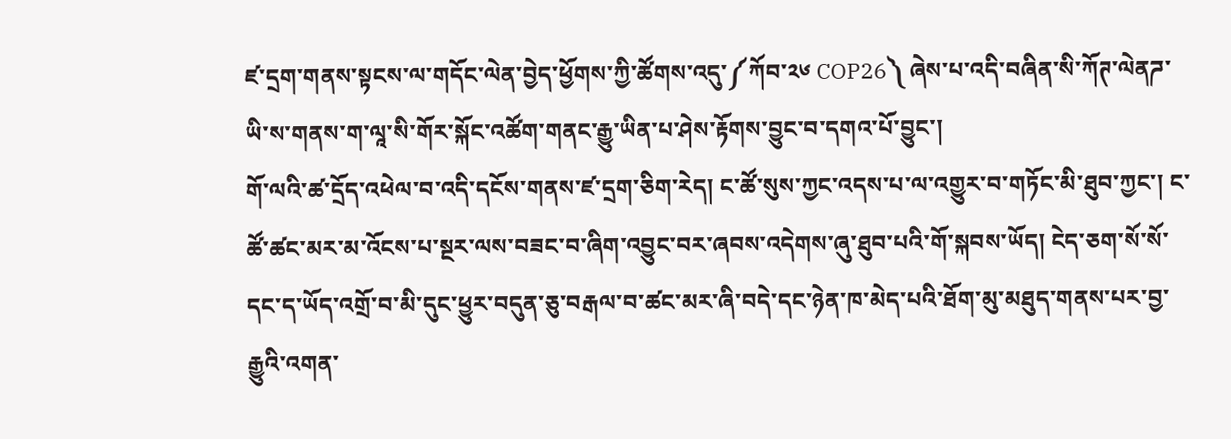ཛ་དྲག་གནས་སྟངས་ལ་གདོང་ལེན་བྱེད་ཕྱོགས་ཀྱི་ཚོགས་འདུ་༼ཀོབ་༢༦ COP26༽ ཞེས་པ་འདི་བཞིན་སི་ཀོཊ་ལེནཌ་ཡི་ས་གནས་ག་ལཱ་སི་གོར་སྐོང་འཚོག་གནང་རྒྱུ་ཡིན་པ་ཤེས་རྟོགས་བྱུང་བ་དགའ་པོ་བྱུང་།
གོ་ལའི་ཚ་དྲོད་འཕེལ་བ་འདི་དངོས་གནས་ཛ་དྲག་ཅིག་རེད། ང་ཚོ་སུས་ཀྱང་འདས་པ་ལ་འགྱུར་བ་གཏོང་མི་ཐུབ་ཀྱང་། ང་ཚོ་ཚང་མར་མ་འོངས་པ་སྔར་ལས་བཟང་བ་ཞིག་འབྱུང་བར་ཞབས་འདེགས་ཞུ་ཐུབ་པའི་གོ་སྐབས་ཡོད། ངེད་ཅག་སོ་སོ་དང་ད་ཡོད་འགྲོ་བ་མི་དུང་ཕྱུར་བདུན་ཅུ་བརྒལ་བ་ཚང་མར་ཞི་བདེ་དང་ཉེན་ཁ་མེད་པའི་ཐོག་མུ་མཐུད་གནས་པར་བྱ་རྒྱུའི་འགན་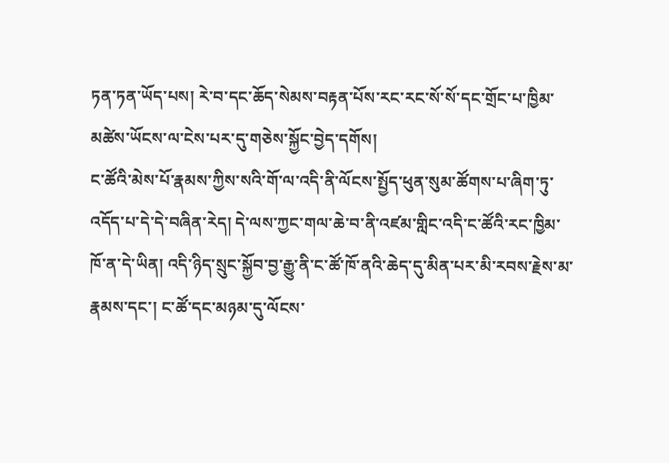ཏན་ཏན་ཡོད་པས། རེ་བ་དང་ཆོད་སེམས་བརྟན་པོས་རང་རང་སོ་སོ་དང་གྲོང་པ་ཁྱིམ་མཚེས་ཡོངས་ལ་ངེས་པར་དུ་གཅེས་སྐྱོང་བྱེད་དགོས།
ང་ཚོའི་མེས་པོ་རྣམས་ཀྱིས་སའི་གོ་ལ་འདི་ནི་ལོངས་སྤྱོད་ཕུན་སུམ་ཚོགས་པ་ཞིག་ཏུ་འདོད་པ་དེ་དེ་བཞིན་རེད། དེ་ལས་ཀྱང་གལ་ཆེ་བ་ནི་འཛམ་གླིང་འདི་ང་ཚོའི་རང་ཁྱིམ་ཁོ་ན་དེ་ཡིན། འདི་ཉིད་སྲུང་སྐྱོབ་བྱ་རྒྱུ་ནི་ང་ཚོ་ཁོ་ནའི་ཆེད་དུ་མིན་པར་མི་རབས་རྗེས་མ་རྣམས་དང་། ང་ཚོ་དང་མཉམ་དུ་ལོངས་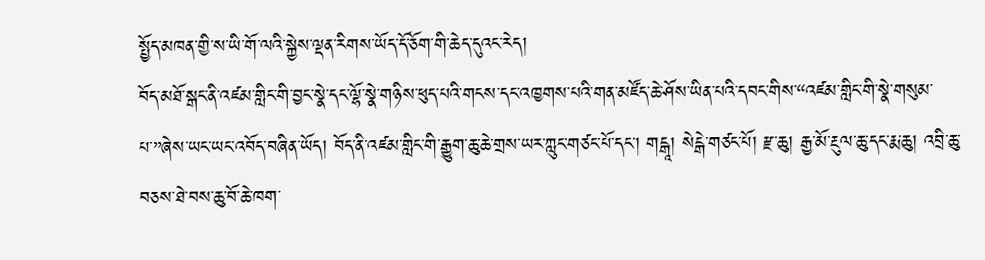སྤྱོད་མཁན་གྱི་ས་ཡི་གོ་ལའི་སྐྱེས་ལྡན་རིགས་ཡོད་དོ་ཅོག་གི་ཆེད་དུའང་རེད།
བོད་མཐོ་སྒང་ནི་འཛམ་གླིང་གི་བྱང་སྣེ་དང་ལྷོ་སྣེ་གཉིས་ཕུད་པའི་གངས་དང་འཁྱགས་པའི་གན་མཛོད་ཆེ་ཤོས་ཡིན་པའི་དབང་གིས་“འཛམ་གླིང་གི་སྣེ་གསུམ་པ་”ཞེས་ཡང་ཡང་འབོད་བཞིན་ཡོད། བོད་ནི་འཛམ་གླིང་གི་རྒྱུག་ཆུ་ཆེ་གྲས་ཡར་ཀླུང་གཙང་པོ་དང་། གངྒཱ། སེངྒེ་གཙང་པོ། རྫ་ཆུ། རྒྱ་མོ་རྔུལ་ཆུ་དང་རྨ་ཆུ། འབྲི་ཆུ་བཅས་ཐེ་བས་ཆུ་བོ་ཆེ་ཁག་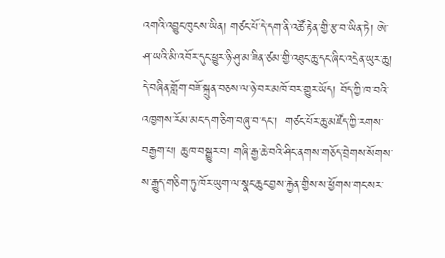འགའི་འབྱུང་ཁུངས་ཡིན། གཙང་པོ་དེ་དག་ནི་འཚོ་རྟེན་གྱི་རྩ་བ་ཡིན་ཏེ། ཨེ་ཤ་ཡའི་མི་འབོར་དུང་ཕྱུར་ཉི་ཤུ་མ་ཟིན་ཙམ་གྱི་འཐུང་ཆུ་དང་ཞིང་འདྲེན་ཡུར་ཆུ། དེ་བཞིན་གློག་བཟོ་སྐྲུན་བཅས་ལ་ཉེ་བར་མཁོ་བར་གྱུར་ཡོད། བོད་ཀྱི་ཁ་བའི་འཁྱགས་རོམ་མང་དག་ཅིག་བཞུ་བ་དང་།  གཙང་པོར་ཆུ་མཛོད་ཀྱི་རགས་བརྒྱག་པ། ཆུ་ཁ་བསྒྱུར་བ། གཞི་རྒྱ་ཆེ་བའི་ཤིང་ནགས་གཅོད་བྲེགས་སོགས་ས་རྒྱུད་གཅིག་ཏུ་ཁོར་ཡུག་ལ་སྣང་ཆུང་བྱས་རྐྱེན་གྱིས་ས་ཕྱོགས་གང་སར་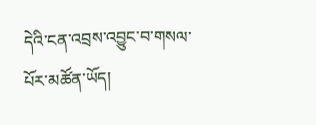དེའི་ངན་འབྲས་འབྱུང་བ་གསལ་པོར་མཚོན་ཡོད།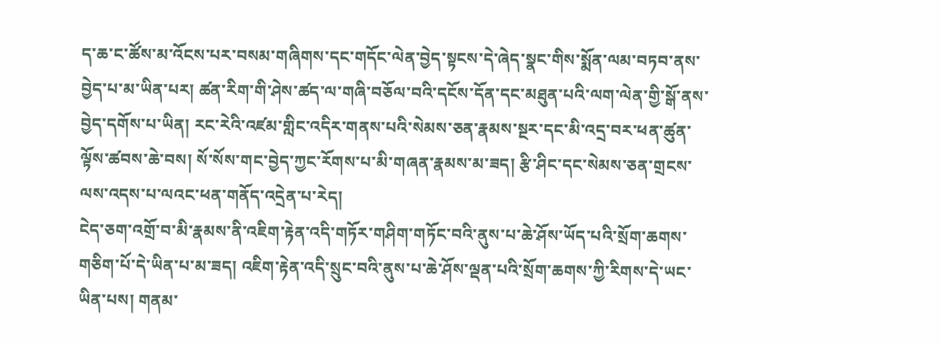ད་ཆ་ང་ཚོས་མ་འོངས་པར་བསམ་གཞིགས་དང་གདོང་ལེན་བྱེད་སྟངས་དེ་ཞེད་སྣང་གིས་སྨོན་ལམ་བཏབ་ནས་བྱེད་པ་མ་ཡིན་པར། ཚན་རིག་གི་ཤེས་ཚད་ལ་གཞི་བཅོལ་བའི་དངོས་དོན་དང་མཐུན་པའི་ལག་ལེན་གྱི་སྒོ་ནས་བྱེད་དགོས་པ་ཡིན། རང་རེའི་འཛམ་གླིང་འདིར་གནས་པའི་སེམས་ཅན་རྣམས་སྔར་དང་མི་འདྲ་བར་ཕན་ཚུན་ལྟོས་ཚབས་ཆེ་བས། སོ་སོས་གང་བྱེད་ཀྱང་རོགས་པ་མི་གཞན་རྣམས་མ་ཟད། རྩི་ཤིང་དང་སེམས་ཅན་གྲངས་ལས་འདས་པ་ལའང་ཕན་གནོད་འདྲེན་པ་རེད།
ངེད་ཅག་འགྲོ་བ་མི་རྣམས་ནི་འཇིག་རྟེན་འདི་གཏོར་གཤིག་གཏོང་བའི་ནུས་པ་ཆེ་ཤོས་ཡོད་པའི་སྲོག་ཆགས་གཅིག་པོ་དེ་ཡིན་པ་མ་ཟད། འཇིག་རྟེན་འདི་སྲུང་བའི་ནུས་པ་ཆེ་ཤོས་ལྡན་པའི་སྲོག་ཆགས་ཀྱི་རིགས་དེ་ཡང་ཡིན་པས། གནམ་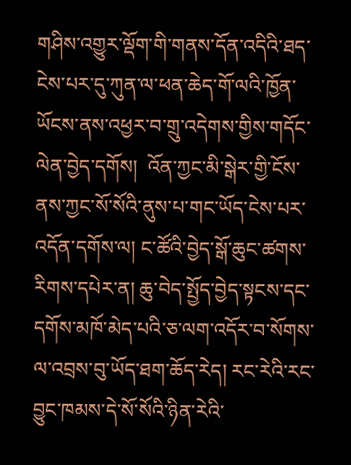གཤིས་འགྱུར་ལྡོག་གི་གནས་དོན་འདིའི་ཐད་ངེས་པར་དུ་ཀུན་ལ་ཕན་ཆེད་གོ་ལའི་ཁྱོན་ཡོངས་ནས་འཕྱར་བ་གྲུ་འདེགས་གྱིས་གདོང་ལེན་བྱེད་དགོས།  འོན་ཀྱང་མི་སྒེར་གྱི་ངོས་ནས་ཀྱང་སོ་སོའི་ནུས་པ་གང་ཡོད་ངེས་པར་འདོན་དགོས་ལ། ང་ཚོའི་བྱེད་སྒོ་ཆུང་ཚགས་རིགས་དཔེར་ན། ཆུ་བེད་སྤྱོད་བྱེད་སྟངས་དང་དགོས་མཁོ་མེད་པའི་ཅ་ལག་འདོར་བ་སོགས་ལ་འབྲས་བུ་ཡོད་ཐག་ཆོད་རེད། རང་རེའི་རང་བྱུང་ཁམས་དེ་སོ་སོའི་ཉིན་རེའི་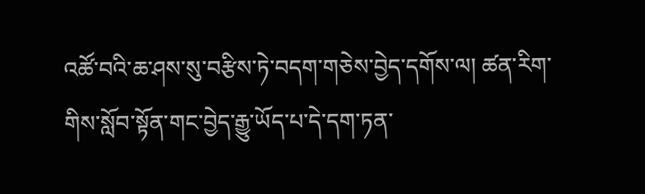འཚོ་བའི་ཆ་ཤས་སུ་བརྩིས་ཏེ་བདག་གཅེས་བྱེད་དགོས་ལ། ཚན་རིག་གིས་སློབ་སྟོན་གང་བྱེད་རྒྱུ་ཡོད་པ་དེ་དག་ཏན་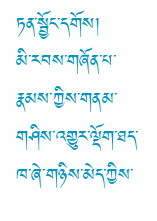ཏན་སྦྱོང་དགོས།
མི་རབས་གཞོན་པ་རྣམས་ཀྱིས་གནམ་གཤིས་འགྱུར་ལྡོག་ཐད་ཁ་ཞེ་གཉིས་མེད་ཀྱིས་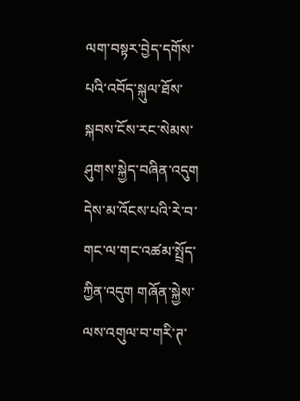ལག་བསྟར་བྱེད་དགོས་པའི་འབོད་སྐུལ་ཐོས་སྐབས་ངོས་རང་སེམས་ཤུགས་སྐྱེད་བཞིན་འདུག དེས་མ་འོངས་པའི་རེ་བ་གང་ལ་གང་འཚམ་སྤྲོད་ཀྱིན་འདུག གཞོན་སྐྱེས་ལས་འགུལ་བ་གརི་ཊ་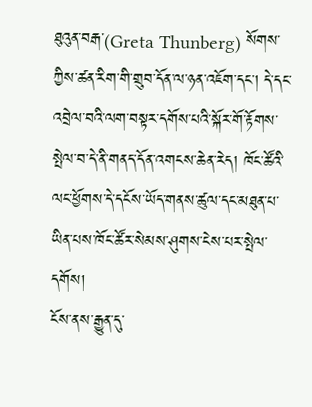ཐུའུན་བརྒ་(Greta Thunberg) སོགས་ཀྱིས་ཚན་རིག་གི་གྲུབ་དོན་ལ་ཉན་འཇོག་དང་། དེ་དང་འབྲེལ་བའི་ལག་བསྟར་དགོས་པའི་སྐོར་གོ་རྟོགས་སྤེལ་བ་དེ་ནི་གནད་དོན་འགངས་ཆེན་རེད། ཁོང་ཚོའི་ལང་ཕྱོགས་དེ་དངོས་ཡོད་གནས་ཚུལ་དང་མཐུན་པ་ཡིན་པས་ཁོང་ཚོར་སེམས་ཤུགས་ངེས་པར་སྤེལ་དགོས།
ངོས་ནས་རྒྱུན་དུ་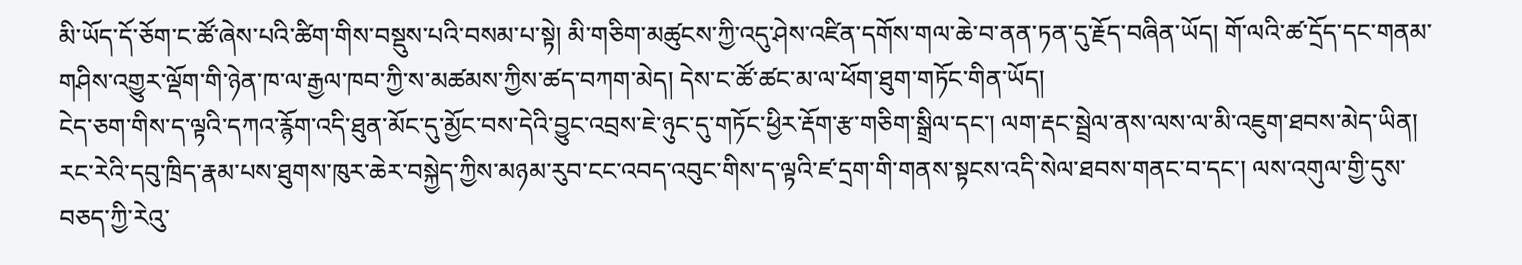མི་ཡོད་དོ་ཅོག་ང་ཚོ་ཞེས་པའི་ཚིག་གིས་བསྡུས་པའི་བསམ་པ་སྟེ། མི་གཅིག་མཚུངས་ཀྱི་འདུ་ཤེས་འཛིན་དགོས་གལ་ཆེ་བ་ནན་ཏན་དུ་རྗོད་བཞིན་ཡོད། གོ་ལའི་ཚ་དྲོད་དང་གནམ་གཤིས་འགྱུར་ལྡོག་གི་ཉེན་ཁ་ལ་རྒྱལ་ཁབ་ཀྱི་ས་མཚམས་ཀྱིས་ཚད་བཀག་མེད། དེས་ང་ཚོ་ཚང་མ་ལ་ཕོག་ཐུག་གཏོང་གིན་ཡོད།
ངེད་ཅག་གིས་ད་ལྟའི་དཀའ་རྙོག་འདི་ཐུན་མོང་དུ་མྱོང་བས་དེའི་བྱུང་འབྲས་ཇེ་ཉུང་དུ་གཏོང་ཕྱིར་རྡོག་རྩ་གཅིག་སྒྲིལ་དང་། ལག་རྡང་སྦྲེལ་ནས་ལས་ལ་མི་འཇུག་ཐབས་མེད་ཡིན། རང་རེའི་དབུ་ཁྲིད་རྣམ་པས་ཐུགས་ཁུར་ཆེར་བསྐྱེད་ཀྱིས་མཉམ་རུབ་ངང་འབད་འབུང་གིས་ད་ལྟའི་ཛ་དྲག་གི་གནས་སྟངས་འདི་སེལ་ཐབས་གནང་བ་དང་། ལས་འགུལ་གྱི་དུས་བཅད་ཀྱི་རེའུ་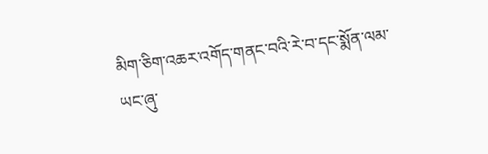མིག་ཅིག་འཆར་འགོད་གནང་བའི་རེ་བ་དང་སྨོན་ལམ་ཡང་ཞུ་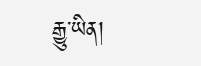རྒྱུ་ཡིན།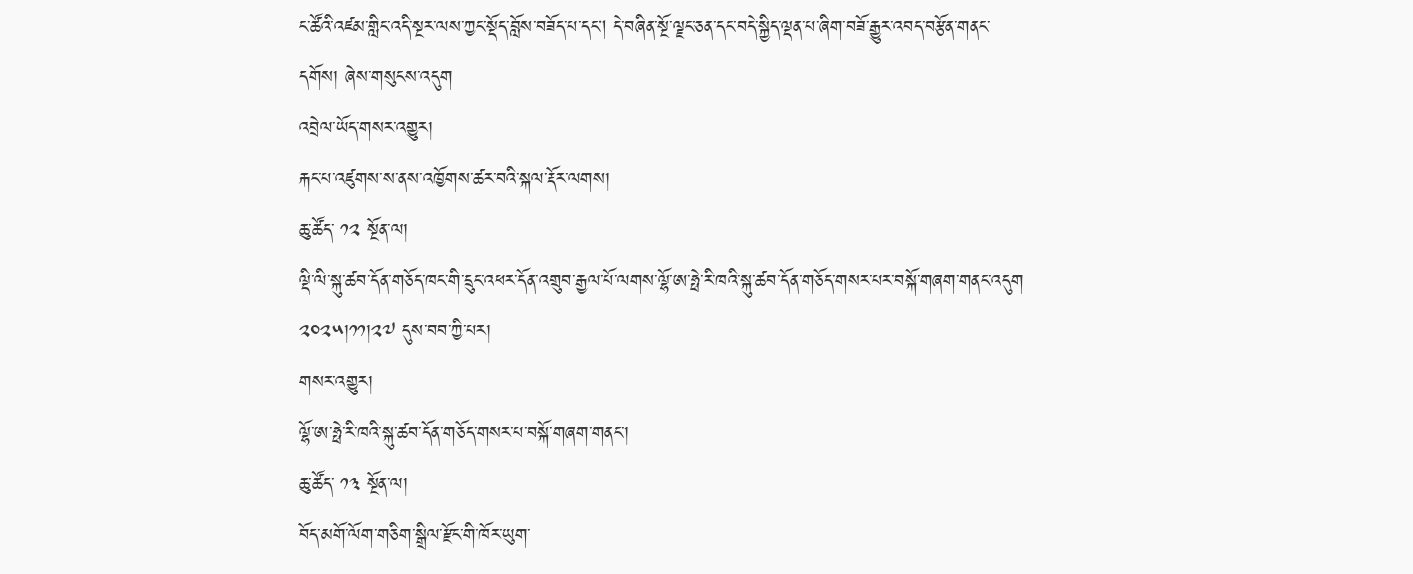ང་ཚོའི་འཛམ་གླིང་འདི་སྔར་ལས་ཀྱང་སྡོད་བློས་བཟོད་པ་དང། དེ་བཞིན་སྔོ་ལྗང་ཅན་དང་བདེ་སྐྱིད་ལྡན་པ་ཞིག་བཟོ་རྒྱུར་འབད་བརྩོན་གནང་དགོས། ཞེས་གསུངས་འདུག
འབྲེལ་ཡོད་གསར་འགྱུར།
རྐང་པ་འཛུགས་ས་ནས་འཁྱོགས་ཚར་བའི་སྐལ་རྡོར་ལགས།
ཆུ་ཚོད་ ༡༢ སྔོན་ལ།
ལྡི་ལི་སྐུ་ཚབ་དོན་གཅོད་ཁང་གི་དྲུང་འཕར་དོན་འགྲུབ་རྒྱལ་པོ་ལགས་ལྷོ་ཨ་ཧྥེ་རི་ཁའི་སྐུ་ཚབ་དོན་གཅོད་གསར་པར་བསྐོ་གཞག་གནང་འདུག ༢༠༢༥།༡༡།༢༧ དུས་བབ་ཀྱི་པར།
གསར་འགྱུར།
ལྷོ་ཨ་ཧྥེ་རི་ཁའི་སྐུ་ཚབ་དོན་གཅོད་གསར་པ་བསྐོ་གཞག་གནང་།
ཆུ་ཚོད་ ༡༣ སྔོན་ལ།
བོད་མགོ་ལོག་གཅིག་སྒྲིལ་རྫོང་གི་ཁོར་ཡུག་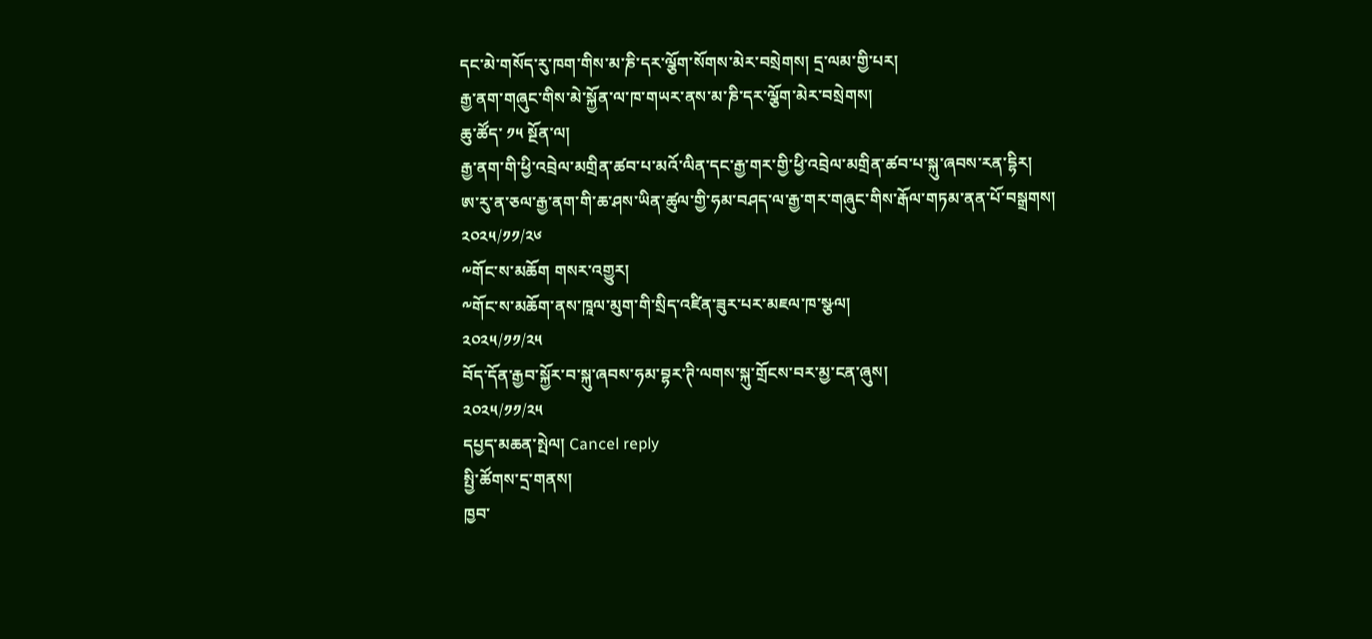དང་མེ་གསོད་རུ་ཁག་གིས་མ་ཎི་དར་ལྕོག་སོགས་མེར་བསྲེགས། དྲ་ལམ་གྱི་པར།
རྒྱ་ནག་གཞུང་གིས་མེ་སྐྱོན་ལ་ཁ་གཡར་ནས་མ་ཎི་དར་ལྕོག་མེར་བསྲེགས།
ཆུ་ཚོད་ ༡༥ སྔོན་ལ།
རྒྱ་ནག་གི་ཕྱི་འབྲེལ་མགྲིན་ཚབ་པ་མའོ་ལིན་དང་རྒྱ་གར་གྱི་ཕྱི་འབྲེལ་མགྲིན་ཚབ་པ་སྐུ་ཞབས་རན་དྷིར།
ཨ་རུ་ན་ཅལ་རྒྱ་ནག་གི་ཆ་ཤས་ཡིན་ཚུལ་གྱི་ཧམ་བཤད་ལ་རྒྱ་གར་གཞུང་གིས་རྒོལ་གཏམ་ནན་པོ་བསྒྲགས།
༢༠༢༥/༡༡/༢༦
༸གོང་ས་མཆོག གསར་འགྱུར།
༸གོང་ས་མཆོག་ནས་ཁཱལ་མུག་གི་སྲིད་འཛིན་ཟུར་པར་མཇལ་ཁ་སྩལ།
༢༠༢༥/༡༡/༢༥
བོད་དོན་རྒྱབ་སྐྱོར་བ་སྐུ་ཞབས་ཧམ་བྷར་ཊི་ལགས་སྐུ་གྲོངས་བར་མྱ་ངན་ཞུས།
༢༠༢༥/༡༡/༢༥
དཔྱད་མཆན་སྤེལ། Cancel reply
སྤྱི་ཚོགས་དྲ་གནས།
ཁྱབ་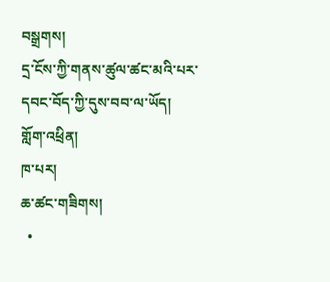བསྒྲགས།
དྲ་ངོས་ཀྱི་གནས་ཚུལ་ཚང་མའི་པར་དབང་བོད་ཀྱི་དུས་བབ་ལ་ཡོད།
གློག་འཕྲིན།
ཁ་པར།
ཆ་ཚང་གཟིགས།
  •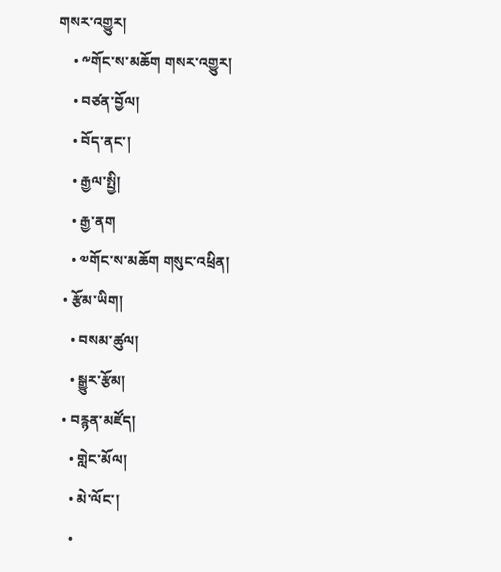གསར་འགྱུར།
    • ༸གོང་ས་མཆོག གསར་འགྱུར།
    • བཙན་བྱོལ།
    • བོད་ནང་།
    • རྒྱལ་སྤྱི།
    • རྒྱ་ནག
    • ༧གོང་ས་མཆོག གསུང་འཕྲིན།
  • རྩོམ་ཡིག།
    • བསམ་ཚུལ།
    • སྒྱུར་རྩོམ།
  • བརྙན་མཛོད།
    • གླེང་མོལ།
    • མེ་ལོང་།
    •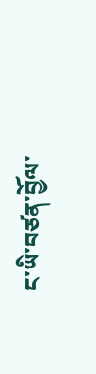ང་ཡི་བཙན་བྱོལ་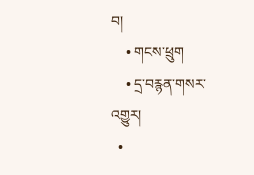བ།
    • གངས་ཕྲུག
    • དྲ་བརྙན་གསར་འགྱུར།
  •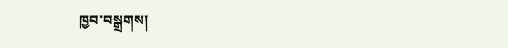ཁྱབ་བསྒྲགས།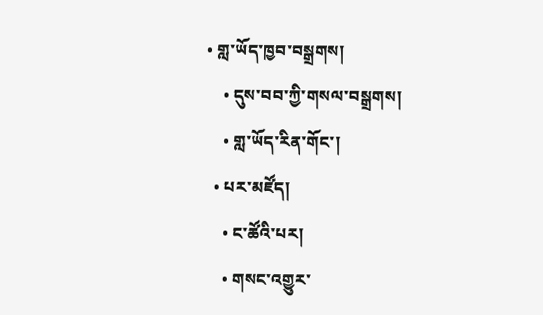• གླ་ཡོད་ཁྱབ་བསྒྲགས།
    • དུས་བབ་ཀྱི་གསལ་བསྒྲགས།
    • གླ་ཡོད་རིན་གོང་།
  • པར་མཛོད།
    • ང་ཚོའི་པར།
    • གསང་འགྱུར་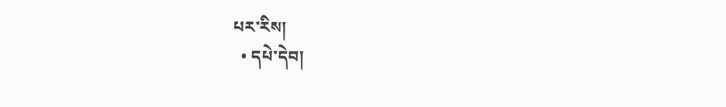པར་རིས།
  • དཔེ་དེབ།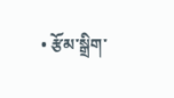• རྩོམ་སྒྲིག་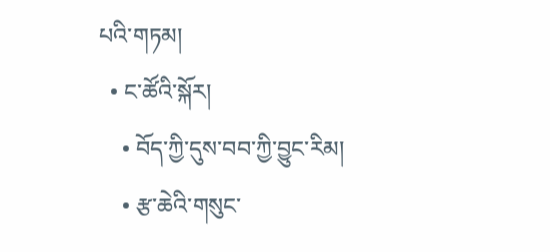པའི་གཏམ།
  • ང་ཚོའི་སྐོར།
    • བོད་ཀྱི་དུས་བབ་ཀྱི་བྱུང་རིམ།
    • རྩ་ཆེའི་གསུང་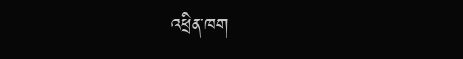འཕྲིན་ཁག